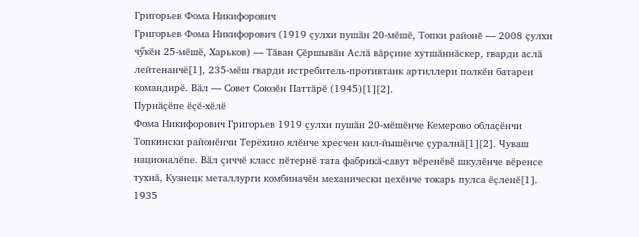Григорьев Фома Никифорович
Григорьев Фома Никифорович (1919 ҫулхи пушӑн 20-мӗшӗ, Топки районĕ — 2008 ҫулхи чӳкӗн 25-мӗшӗ, Харьков) — Тӑван Ҫӗршывӑн Аслӑ вӑрҫине хутшӑннӑскер, гварди аслӑ лейтенанчӗ[1], 235-мӗш гварди истребитель-противтанк артиллери полкӗн батареи командирӗ. Вӑл — Совет Союзӗн Паттӑрӗ (1945)[1][2].
Пурнӑҫӗпе ӗҫӗ-хӗлӗ
Фома Никифорович Григорьев 1919 ҫулхи пушӑн 20-мӗшӗнче Кемерово облаҫӗнчи Топкински районӗнчи Терёхино ялӗнче хресчен кил-йышӗнче ҫуралнӑ[1][2]. Чуваш националӗпе. Вӑл çиччӗ класс пӗтернӗ тата фабрикӑ-савут вӗренӗвӗ шкулӗнче вӗренсе тухнӑ, Кузнецк металлурги комбиначӗн механически цехӗнче токарь пулса ӗҫленӗ[1]. 1935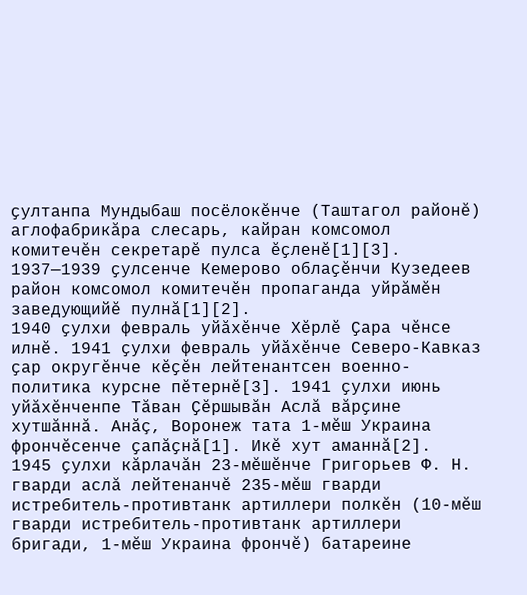ҫултанпа Мундыбаш посёлокӗнче (Таштагол районӗ) аглофабрикӑра слесарь, кайран комсомол комитечӗн секретарӗ пулса ӗҫленӗ[1][3]. 1937—1939 ҫулсенче Кемерово облаҫӗнчи Кузедеев район комсомол комитечӗн пропаганда уйрӑмӗн заведующийӗ пулнӑ[1][2].
1940 ҫулхи февраль уйӑхӗнче Хӗрлӗ Ҫара чӗнсе илнӗ. 1941 ҫулхи февраль уйӑхӗнче Северо-Кавказ ҫар округӗнче кӗҫӗн лейтенантсен военно-политика курсне пӗтернӗ[3]. 1941 ҫулхи июнь уйӑхӗнченпе Тӑван Ҫӗршывӑн Аслӑ вӑрҫине хутшӑннӑ. Анăç, Воронеж тата 1-мӗш Украина фрончӗсенче ҫапӑҫнӑ[1]. Икӗ хут аманнӑ[2].
1945 ҫулхи кӑрлачӑн 23-мӗшӗнче Григорьев Ф. Н. гварди аслӑ лейтенанчӗ 235-мӗш гварди истребитель-противтанк артиллери полкӗн (10-мӗш гварди истребитель-противтанк артиллери бригади, 1-мӗш Украина фрончӗ) батареине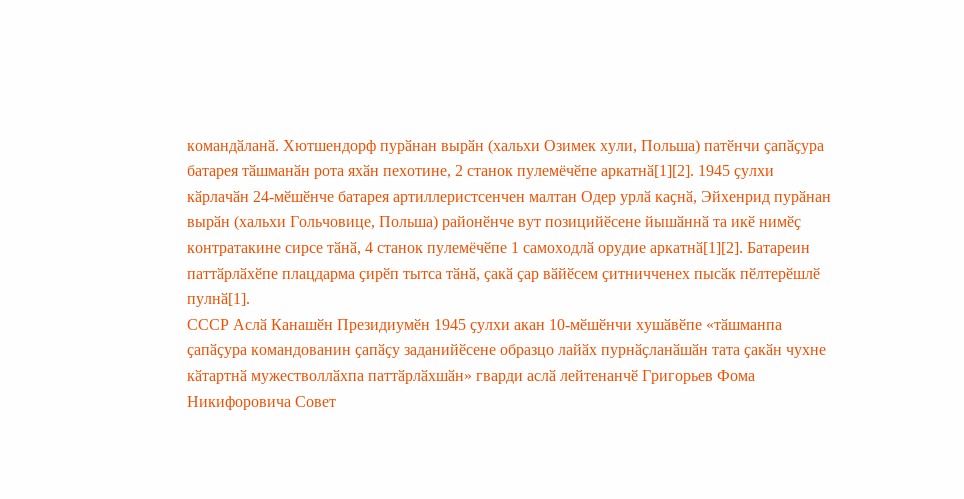командӑланӑ. Хютшендорф пурӑнан вырӑн (хальхи Озимек хули, Польша) патӗнчи ҫапӑҫура батарея тӑшманӑн рота яхӑн пехотине, 2 станок пулемёчӗпе аркатнӑ[1][2]. 1945 ҫулхи кӑрлачӑн 24-мӗшӗнче батарея артиллеристсенчен малтан Одер урлӑ каҫнӑ, Эйхенрид пурӑнан вырӑн (хальхи Гольчовице, Польша) районӗнче вут позицийӗсене йышӑннӑ та икӗ нимӗҫ контратакине сирсе тӑнӑ, 4 станок пулемёчӗпе 1 самоходлӑ орудие аркатнӑ[1][2]. Батареин паттӑрлӑхӗпе плацдарма ҫирӗп тытса тӑнӑ, ҫакӑ ҫар вӑйӗсем ҫитничченех пысӑк пӗлтерӗшлӗ пулнӑ[1].
СССР Аслӑ Канашӗн Президиумӗн 1945 ҫулхи акан 10-мӗшӗнчи хушӑвӗпе «тӑшманпа ҫапӑҫура командованин ҫапӑҫу заданийӗсене образцо лайӑх пурнӑҫланӑшӑн тата ҫакӑн чухне кӑтартнӑ мужестволлӑхпа паттӑрлӑхшӑн» гварди аслӑ лейтенанчӗ Григорьев Фома Никифоровича Совет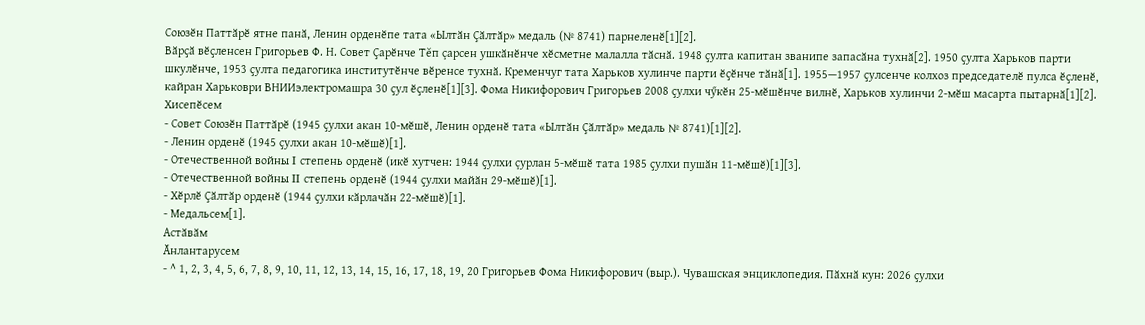Союзӗн Паттӑрӗ ятне панӑ, Ленин орденӗпе тата «Ылтӑн Ҫӑлтӑр» медаль (№ 8741) парнеленӗ[1][2].
Вӑрҫӑ вӗҫленсен Григорьев Ф. Н. Совет Ҫарӗнче Тĕп çарсен ушкӑнӗнче хӗсметне малалла тӑснӑ. 1948 ҫулта капитан званипе запасӑна тухнӑ[2]. 1950 ҫулта Харьков парти шкулӗнче, 1953 ҫулта педагогика институтӗнче вӗренсе тухнӑ. Кременчуг тата Харьков хулинче парти ӗҫӗнче тӑнӑ[1]. 1955—1957 ҫулсенче колхоз председателӗ пулса ӗҫленӗ, кайран Харьковри ВНИИэлектромашра 30 ҫул ӗҫленӗ[1][3]. Фома Никифорович Григорьев 2008 ҫулхи чӳкӗн 25-мӗшӗнче вилнӗ, Харьков хулинчи 2-мӗш масарта пытарнӑ[1][2].
Хисепӗсем
- Совет Союзӗн Паттӑрӗ (1945 ҫулхи акан 10-мӗшӗ, Ленин орденӗ тата «Ылтӑн Ҫӑлтӑр» медаль № 8741)[1][2].
- Ленин орденӗ (1945 ҫулхи акан 10-мӗшӗ)[1].
- Отечественной войны I степень орденӗ (икӗ хутчен: 1944 ҫулхи çурлан 5-мӗшӗ тата 1985 ҫулхи пушӑн 11-мӗшӗ)[1][3].
- Отечественной войны II степень орденӗ (1944 ҫулхи майӑн 29-мӗшӗ)[1].
- Хӗрлӗ Ҫӑлтӑр орденӗ (1944 ҫулхи кӑрлачӑн 22-мӗшӗ)[1].
- Медальсем[1].
Астӑвӑм
Ӑнлантарусем
- ^ 1, 2, 3, 4, 5, 6, 7, 8, 9, 10, 11, 12, 13, 14, 15, 16, 17, 18, 19, 20 Григорьев Фома Никифорович (выр.). Чувашская энциклопедия. Пӑхнӑ кун: 2026 ҫулхи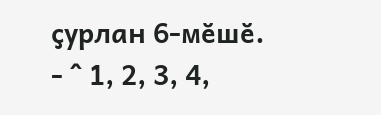ҫурлан 6-мӗшӗ.
- ^ 1, 2, 3, 4,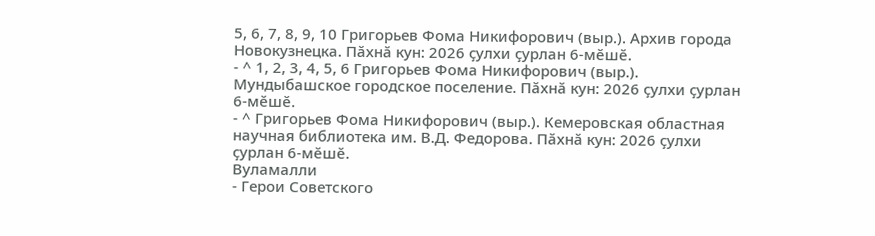5, 6, 7, 8, 9, 10 Григорьев Фома Никифорович (выр.). Архив города Новокузнецка. Пӑхнӑ кун: 2026 ҫулхи ҫурлан 6-мӗшӗ.
- ^ 1, 2, 3, 4, 5, 6 Григорьев Фома Никифорович (выр.). Мундыбашское городское поселение. Пӑхнӑ кун: 2026 ҫулхи ҫурлан 6-мӗшӗ.
- ^ Григорьев Фома Никифорович (выр.). Кемеровская областная научная библиотека им. В.Д. Федорова. Пӑхнӑ кун: 2026 ҫулхи ҫурлан 6-мӗшӗ.
Вуламалли
- Герои Советского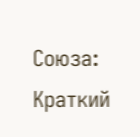Союза: Краткий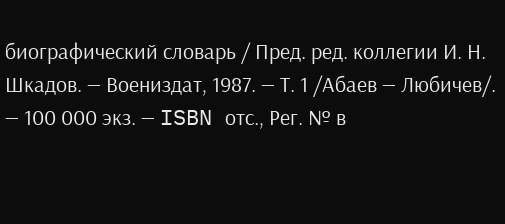биографический словарь / Пред. ред. коллегии И. Н. Шкадов. — Воениздат, 1987. — Т. 1 /Абаев — Любичев/. — 100 000 экз. — ISBN отс., Рег. № в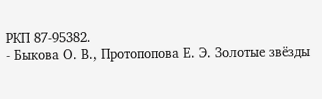РКП 87-95382.
- Быкова О. В., Протопопова Е. Э. Золотые звёзды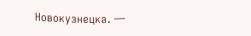Новокузнецка. —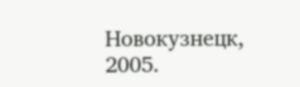Новокузнецк, 2005.